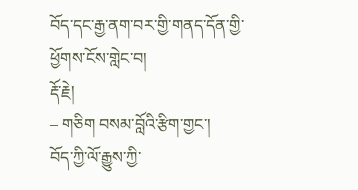བོད་དང་རྒྱ་ནག་བར་གྱི་གནད་དོན་གྱི་ཕྱོགས་ངོས་གླེང་བ།
རྡོ་རྗེ།
– གཅིག བསམ་བློའི་རྩིག་གྱང་།
བོད་ཀྱི་ལོ་རྒྱུས་ཀྱི་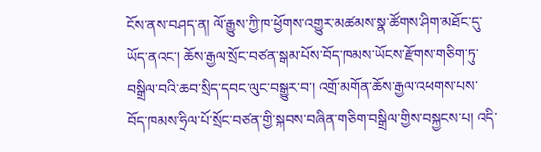ངོས་ནས་བཤད་ན། ལོ་རྒྱུས་ཀྱི་ཁ་ཕྱོགས་འགྱུར་མཚམས་སྣ་ཚོགས་ཤིག་མཐོང་དུ་ཡོད་ནའང་། ཆོས་རྒྱལ་སྲོང་བཙན་སྒམ་པོས་བོད་ཁམས་ཡོངས་རྫོགས་གཅིག་ཏུ་བསྒྲིལ་བའི་ཆབ་སྲིད་དབང་ལུང་བསྒྱུར་བ་། འགྲོ་མགོན་ཆོས་རྒྱལ་འཕགས་པས་བོད་ཁམས་ཧྲིལ་པོ་སྲོང་བཙན་གྱི་སྐབས་བཞིན་གཅིག་བསྒྲིལ་གྱིས་བསྐྱངས་པ། འདི་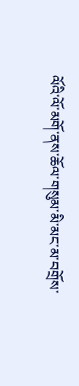ལོའི་ལོ་མགོ་ནས་ཆོལ་གསུམ་མི་མང་མ་བགྲོས་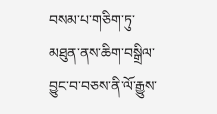བསམ་པ་གཅིག་ཏུ་མཐུན་ནས་ཆིག་བསྒྲིལ་བྱུང་བ་བཅས་ནི་ལོ་རྒྱུས་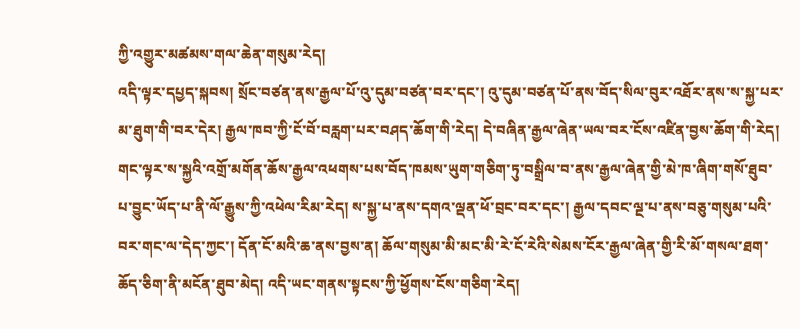ཀྱི་འགྱུར་མཚམས་གལ་ཆེན་གསུམ་རེད།
འདི་ལྟར་དཔྱད་སྐབས། སྲོང་བཙན་ནས་རྒྱལ་པོ་འུ་དུམ་བཙན་བར་དང་། འུ་དུམ་བཙན་པོ་ནས་བོད་སིལ་བུར་འཐོར་ནས་ས་སྐྱ་པར་མ་ཐུག་གི་བར་དེར། རྒྱལ་ཁབ་ཀྱི་ངོ་བོ་བརླག་པར་བཤད་ཆོག་གི་རེད། དེ་བཞིན་རྒྱལ་ཞེན་ཡལ་བར་ངོས་འཛིན་བྱས་ཆོག་གི་རེད། གང་ལྟར་ས་སྐྱའི་འགྲོ་མགོན་ཆོས་རྒྱལ་འཕགས་པས་བོད་ཁམས་ཡུག་གཅིག་ཏུ་བསྒྲིལ་བ་ནས་རྒྱལ་ཞེན་གྱི་མེ་ཁ་ཞིག་གསོ་ཐུབ་པ་བྱུང་ཡོད་པ་ནི་ལོ་རྒྱུས་ཀྱི་འཕེལ་རིམ་རེད། ས་སྐྱ་པ་ནས་དགའ་ལྡན་ཕོ་བྲང་བར་དང་། རྒྱལ་དབང་ལྔ་པ་ནས་བཅུ་གསུམ་པའི་བར་གང་ལ་དེད་ཀྱང་། དོན་ངོ་མའི་ཆ་ནས་བྱས་ན། ཆོལ་གསུམ་མི་མང་མི་རེ་ངོ་རེའི་སེམས་ངོར་རྒྱལ་ཞེན་གྱི་རི་མོ་གསལ་ཐག་ཆོད་ཅིག་ནི་མངོན་ཐུབ་མེད། འདི་ཡང་གནས་སྟངས་ཀྱི་ཕྱོགས་ངོས་གཅིག་རེད།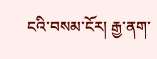ངའི་བསམ་ངོར། རྒྱ་ནག་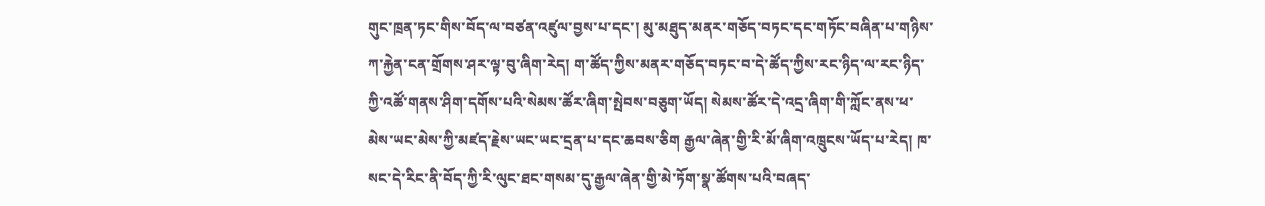གུང་ཁྲན་ཏང་གིས་བོད་ལ་བཙན་འཛུལ་བྱས་པ་དང་། མུ་མཐུད་མནར་གཅོད་བཏང་དང་གཏོང་བཞིན་པ་གཉིས་ཀ་རྐྱེན་ངན་གྲོགས་ཤར་ལྟ་བུ་ཞིག་རེད། ག་ཚོད་ཀྱིས་མནར་གཅོད་བཏང་བ་དེ་ཚོད་ཀྱིས་རང་ཉིད་ལ་རང་ཉིད་ཀྱི་འཚོ་གནས་ཤིག་དགོས་པའི་སེམས་ཚོར་ཞིག་སྤེབས་བཅུག་ཡོད། སེམས་ཚོར་དེ་འདྲ་ཞིག་གི་ཀློང་ནས་ཕ་མེས་ཡང་མེས་ཀྱི་མཛད་རྗེས་ཡང་ཡང་དྲན་པ་དང་ཆབས་ཅིག རྒྱལ་ཞེན་གྱི་རི་མོ་ཞིག་འཁྲུངས་ཡོད་པ་རེད། ཁ་སང་དེ་རིང་ནི་བོད་ཀྱི་རི་ལུང་ཐང་གསམ་དུ་རྒྱལ་ཞེན་གྱི་མེ་ཏོག་སྣ་ཚོགས་པའི་བཞད་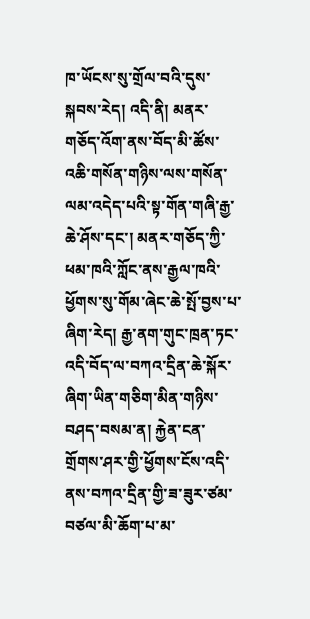ཁ་ཡོངས་སུ་གྲོལ་བའི་དུས་སྐབས་རེད། འདི་ནི། མནར་གཅོད་འོག་ནས་བོད་མི་ཚོས་འཆི་གསོན་གཉིས་ལས་གསོན་ལམ་འདེད་པའི་སྟ་གོན་གཞི་རྒྱ་ཆེ་ཤོས་དང་། མནར་གཅོད་ཀྱི་ཕམ་ཁའི་ཀློང་ནས་རྒྱལ་ཁའི་ཕྱོགས་སུ་གོམ་ཞེང་ཆེ་སྤོ་བྱས་པ་ཞིག་རེད། རྒྱ་ནག་གུང་ཁྲན་ཏང་འདི་བོད་ལ་བཀའ་དྲིན་ཆེ་སྐོར་ཞིག་ཡིན་གཅིག་མིན་གཉིས་བཤད་བསམ་ན། རྐྱེན་ངན་གྲོགས་ཤར་གྱི་ཕྱོགས་ངོས་འདི་ནས་བཀའ་དྲིན་གྱི་ཟ་ཟུར་ཙམ་བཙལ་མི་ཆོག་པ་མ་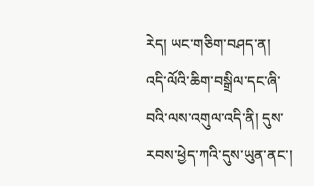རེད། ཡང་གཅིག་བཤད་ན། འདི་ལོའི་ཆིག་བསྒྲིལ་དང་ཞི་བའི་ལས་འགུལ་འདི་ནི། དུས་རབས་ཕྱེད་ཀའི་དུས་ཡུན་ནང་།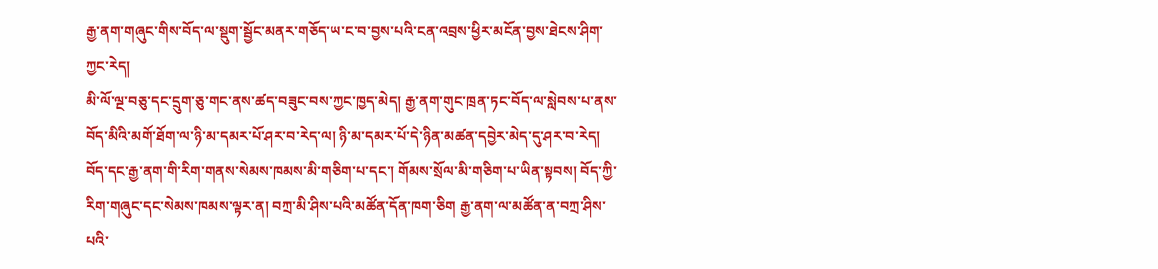རྒྱ་ནག་གཞུང་གིས་བོད་ལ་སྡུག་སྦྱོང་མནར་གཅོད་ཡ་ང་བ་བྱས་པའི་ངན་འབྲས་ཕྱིར་མངོན་བྱས་ཐེངས་ཤིག་ཀྱང་རེད།
མི་ལོ་ལྔ་བཅུ་དང་དྲུག་ཅུ་གང་ནས་ཚད་བཟུང་བས་ཀྱང་ཁྱད་མེད། རྒྱ་ནག་གུང་ཁྲན་ཏང་བོད་ལ་སླེབས་པ་ནས་བོད་མིའི་མགོ་ཐོག་ལ་ཉི་མ་དམར་པོ་ཤར་བ་རེད་ལ། ཉི་མ་དམར་པོ་དེ་ཉིན་མཚན་དབྱེར་མེད་དུ་ཤར་བ་རེད། བོད་དང་རྒྱ་ནག་གི་རིག་གནས་སེམས་ཁམས་མི་གཅིག་པ་དང་། གོམས་སྲོལ་མི་གཅིག་པ་ཡིན་སྟབས། བོད་ཀྱི་རིག་གཞུང་དང་སེམས་ཁམས་ལྟར་ན། བཀྲ་མི་ཤིས་པའི་མཚོན་དོན་ཁག་ཅིག རྒྱ་ནག་ལ་མཚོན་ན་བཀྲ་ཤིས་པའི་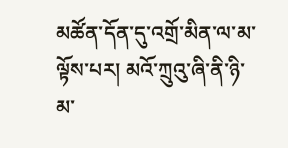མཚོན་དོན་དུ་འགྲོ་མིན་ལ་མ་ལྟོས་པར། མའོ་ཀྲུའུ་ཞི་ནི་ཉི་མ་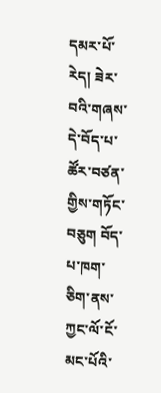དམར་པོ་རེད། ཟེར་བའི་གཞས་དེ་བོད་པ་ཚོར་བཙན་གྱིས་གཏོང་བཅུག བོད་པ་ཁག་ཅིག་ནས་ཀྱང་ལོ་ངོ་མང་པོའི་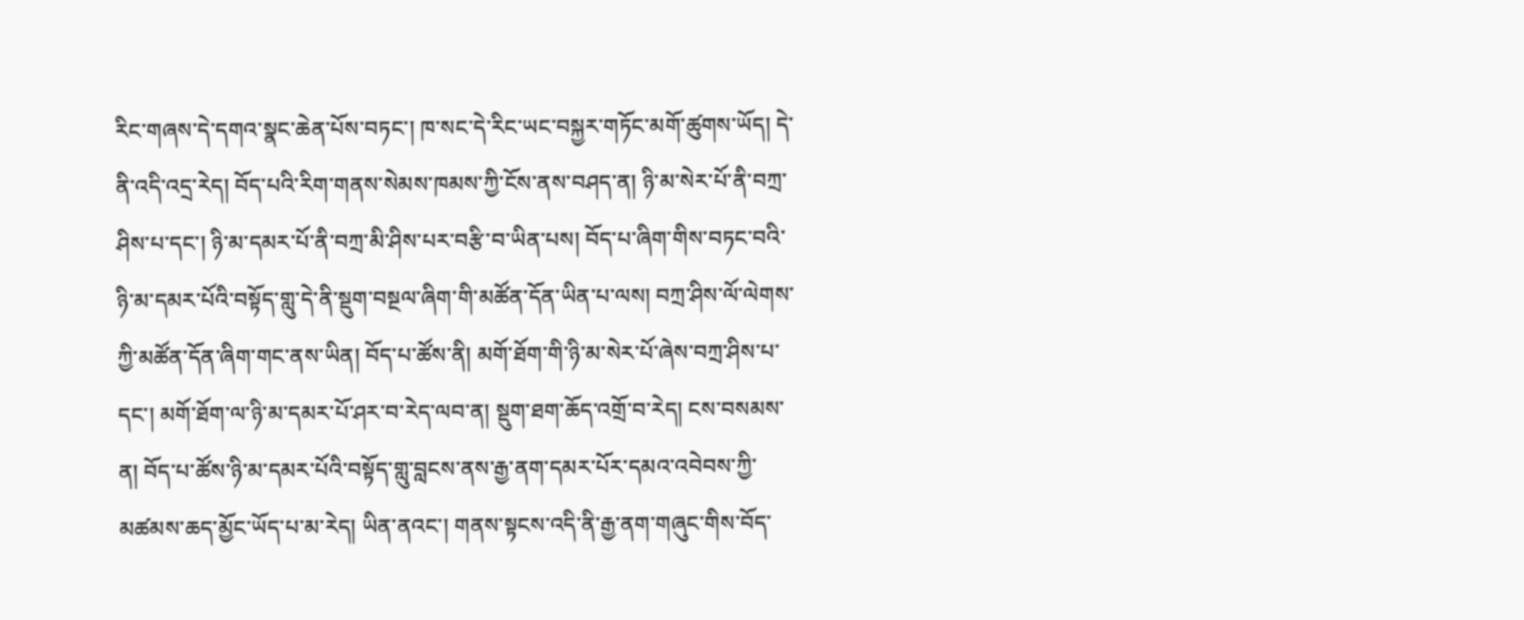རིང་གཞས་དེ་དགའ་སྣང་ཆེན་པོས་བཏང་། ཁ་སང་དེ་རིང་ཡང་བསྐྱར་གཏོང་མགོ་ཚུགས་ཡོད། དེ་ནི་འདི་འདྲ་རེད། བོད་པའི་རིག་གནས་སེམས་ཁམས་ཀྱི་ངོས་ནས་བཤད་ན། ཉི་མ་སེར་པོ་ནི་བཀྲ་ཤིས་པ་དང་། ཉི་མ་དམར་པོ་ནི་བཀྲ་མི་ཤིས་པར་བརྩི་བ་ཡིན་པས། བོད་པ་ཞིག་གིས་བཏང་བའི་ཉི་མ་དམར་པོའི་བསྟོད་གླུ་དེ་ནི་སྡུག་བསྔལ་ཞིག་གི་མཚོན་དོན་ཡིན་པ་ལས། བཀྲ་ཤིས་ལོ་ལེགས་ཀྱི་མཚོན་དོན་ཞིག་གང་ནས་ཡིན། བོད་པ་ཚོས་ནི། མགོ་ཐོག་གི་ཉི་མ་སེར་པོ་ཞེས་བཀྲ་ཤིས་པ་དང་། མགོ་ཐོག་ལ་ཉི་མ་དམར་པོ་ཤར་བ་རེད་ལབ་ན། སྡུག་ཐག་ཆོད་འགྲོ་བ་རེད། ངས་བསམས་ན། བོད་པ་ཚོས་ཉི་མ་དམར་པོའི་བསྟོད་གླུ་བླངས་ནས་རྒྱ་ནག་དམར་པོར་དམའ་འབེབས་ཀྱི་མཚམས་ཆད་མྱོང་ཡོད་པ་མ་རེད། ཡིན་ནའང་། གནས་སྟངས་འདི་ནི་རྒྱ་ནག་གཞུང་གིས་བོད་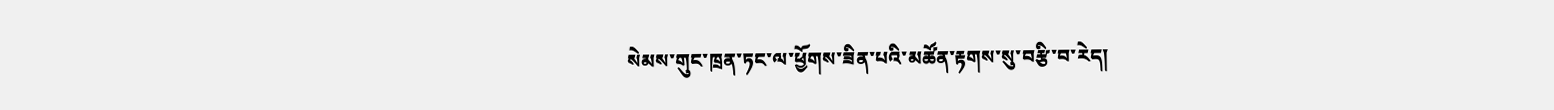སེམས་གུང་ཁྲན་ཏང་ལ་ཕྱོགས་ཟིན་པའི་མཚོན་རྟགས་སུ་བརྩི་བ་རེད།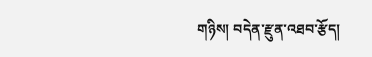གཉིས། བདེན་རྫུན་འཐབ་རྩོད།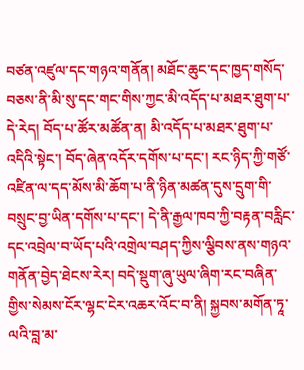བཙན་འཛུལ་དང་གཉའ་གནོན། མཐོང་ཆུང་དང་ཁྱད་གསོད་བཅས་ནི་མི་སུ་དང་གང་གིས་ཀྱང་མི་འདོད་པ་མཐར་ཐུག་པ་དེ་རེད། བོད་པ་ཚོར་མཚོན་ན། མི་འདོད་པ་མཐར་ཐུག་པ་འདིའི་སྟེང་། བོད་ཞེན་འདོར་དགོས་པ་དང་། རང་ཉིད་ཀྱི་གཙོ་འཛིན་ལ་དད་མོས་མི་ཆོག་པ་ནི་ཉིན་མཚན་དུས་དྲུག་གི་བསྲུང་བྱ་ཡིན་དགོས་པ་དང་། དེ་ནི་རྒྱལ་ཁབ་ཀྱི་བརྟན་བརླིང་དང་འབྲེལ་བ་ཡོད་པའི་འགྲེལ་བཤད་ཀྱིས་ལྕིབས་ནས་གཉའ་གནོན་བྱེད་ཐེངས་རེར། བདེ་སྡུག་ཞུ་ཡུལ་ཞིག་རང་བཞིན་གྱིས་སེམས་ངོར་ལྷང་ངེར་འཆར་འོང་བ་ནི། སྐྱབས་མགོན་ཏཱ་ལའི་བླ་མ་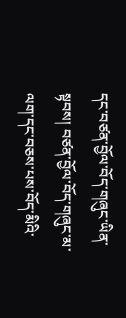དང་བཙན་བྱོལ་བོད་གཞུང་ཡིན་སྟབས། བཙན་བྱོལ་བོད་གཞུང་མ་ལག་དང་བཅས་པས་བོད་མིའི་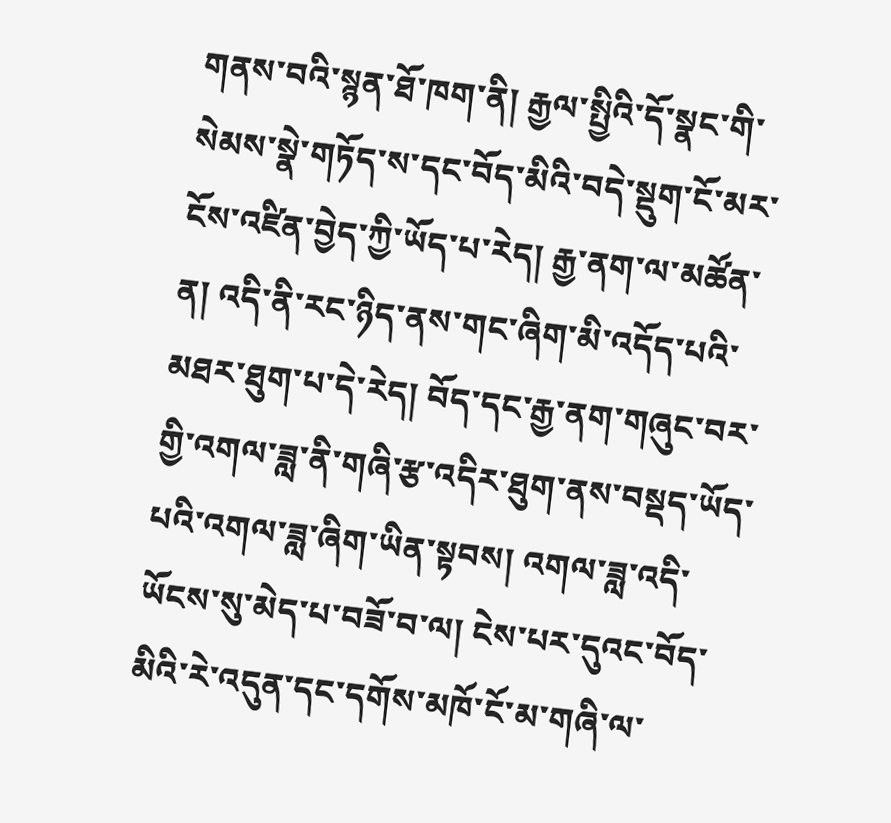གནས་བའི་སྙན་ཐོ་ཁག་ནི། རྒྱལ་སྤྱིའི་དོ་སྣང་གི་སེམས་སྣེ་གཏོད་ས་དང་བོད་མིའི་བདེ་སྡུག་ངོ་མར་ངོས་འཛིན་བྱེད་ཀྱི་ཡོད་པ་རེད། རྒྱ་ནག་ལ་མཚོན་ན། འདི་ནི་རང་ཉིད་ནས་གང་ཞིག་མི་འདོད་པའི་མཐར་ཐུག་པ་དེ་རེད། བོད་དང་རྒྱ་ནག་གཞུང་བར་གྱི་འགལ་ཟླ་ནི་གཞི་རྩ་འདིར་ཐུག་ནས་བསྡད་ཡོད་པའི་འགལ་ཟླ་ཞིག་ཡིན་སྟབས། འགལ་ཟླ་འདི་ཡོངས་སུ་མེད་པ་བཟོ་བ་ལ། ངེས་པར་དུའང་བོད་མིའི་རེ་འདུན་དང་དགོས་མཁོ་ངོ་མ་གཞི་ལ་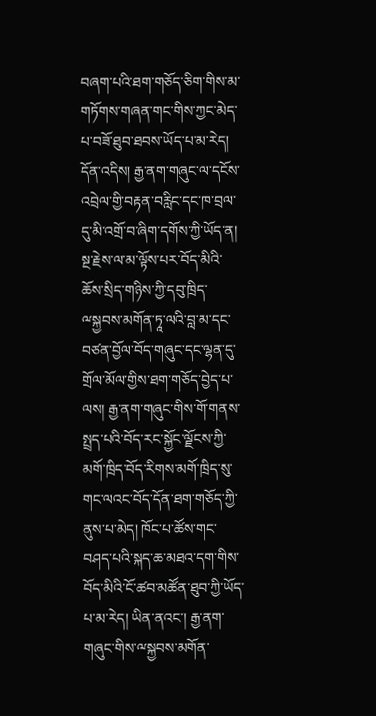བཞག་པའི་ཐག་གཅོད་ཅིག་གིས་མ་གཏོགས་གཞན་གང་གིས་ཀྱང་མེད་པ་བཟོ་ཐུབ་ཐབས་ཡོད་པ་མ་རེད། དོན་འདིས། རྒྱ་ནག་གཞུང་ལ་དངོས་འབྲེལ་གྱི་བརྟན་བརླིང་དང་ཁ་བྲལ་དུ་མི་འགྲོ་བ་ཞིག་དགོས་ཀྱི་ཡོད་ན། སྔ་རྗེས་ལ་མ་ལྟོས་པར་བོད་མིའི་ཆོས་སྲིད་གཉིས་ཀྱི་དབུ་ཁྲིད་ྋསྐྱབས་མགོན་ཏཱ་ལའི་བླ་མ་དང་བཙན་བྱོལ་བོད་གཞུང་དང་ལྷན་དུ་གྲོལ་མོལ་གྱིས་ཐག་གཅོད་བྱེད་པ་ལས། རྒྱ་ནག་གཞུང་གིས་གོ་གནས་སྤྲད་པའི་བོད་རང་སྐྱོང་ལྗོངས་ཀྱི་མགོ་ཁྲིད་བོད་རིགས་མགོ་ཁྲིད་སུ་གང་ལའང་བོད་དོན་ཐག་གཅོད་ཀྱི་ནུས་པ་མེད། ཁོང་པ་ཚོས་གང་བཤད་པའི་སྐད་ཆ་མཐའ་དག་གིས་བོད་མིའི་ངོ་ཚབ་མཚོན་ཐུབ་ཀྱི་ཡོད་པ་མ་རེད། ཡིན་ནའང་། རྒྱ་ནག་གཞུང་གིས་ྋསྐྱབས་མགོན་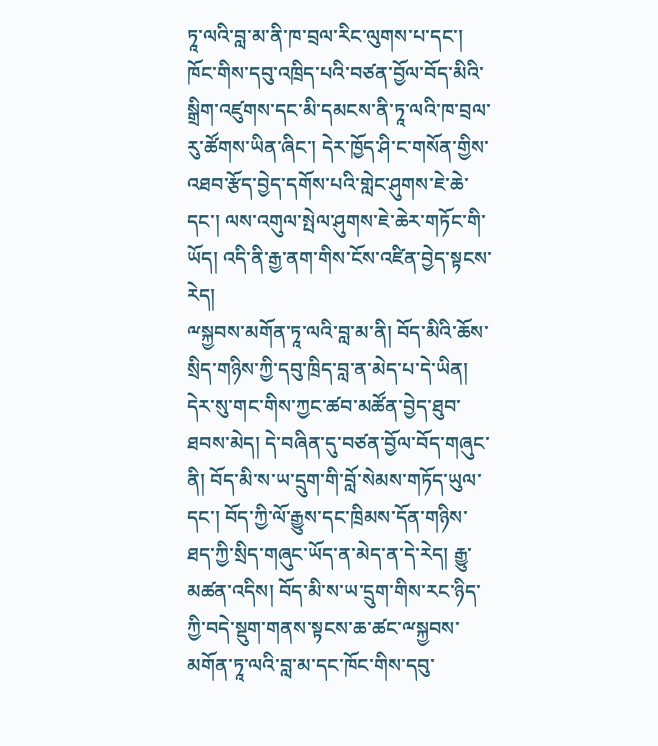ཏཱ་ལའི་བླ་མ་ནི་ཁ་བྲལ་རིང་ལུགས་པ་དང་། ཁོང་གིས་དབུ་འཁྲིད་པའི་བཙན་བྱོལ་བོད་མིའི་སྒྲིག་འཛུགས་དང་མི་དམངས་ནི་ཏཱ་ལའི་ཁ་བྲལ་རུ་ཚོགས་ཡིན་ཞིང་། དེར་ཁྱོད་ཤི་ང་གསོན་གྱིས་འཐབ་རྩོད་བྱེད་དགོས་པའི་གླེང་ཤུགས་ཇེ་ཆེ་དང་། ལས་འགུལ་སྤེལ་ཤུགས་ཇེ་ཆེར་གཏོང་གི་ཡོད། འདི་ནི་རྒྱ་ནག་གིས་ངོས་འཛིན་བྱེད་སྟངས་རེད།
ྋསྐྱབས་མགོན་ཏཱ་ལའི་བླ་མ་ནི། བོད་མིའི་ཆོས་སྲིད་གཉིས་ཀྱི་དབུ་ཁྲིད་བླ་ན་མེད་པ་དེ་ཡིན། དེར་སུ་གང་གིས་ཀྱང་ཚབ་མཚོན་བྱེད་ཐུབ་ཐབས་མེད། དེ་བཞིན་དུ་བཙན་བྱོལ་བོད་གཞུང་ནི། བོད་མི་ས་ཡ་དྲུག་གི་བློ་སེམས་གཏོད་ཡུལ་དང་། བོད་ཀྱི་ལོ་རྒྱུས་དང་ཁྲིམས་དོན་གཉིས་ཐད་ཀྱི་སྲིད་གཞུང་ཡོད་ན་མེད་ན་དེ་རེད། རྒྱུ་མཚན་འདིས། བོད་མི་ས་ཡ་དྲུག་གིས་རང་ཉིད་ཀྱི་བདེ་སྡུག་གནས་སྟངས་ཆ་ཚང་ྋསྐྱབས་མགོན་ཏཱ་ལའི་བླ་མ་དང་ཁོང་གིས་དབུ་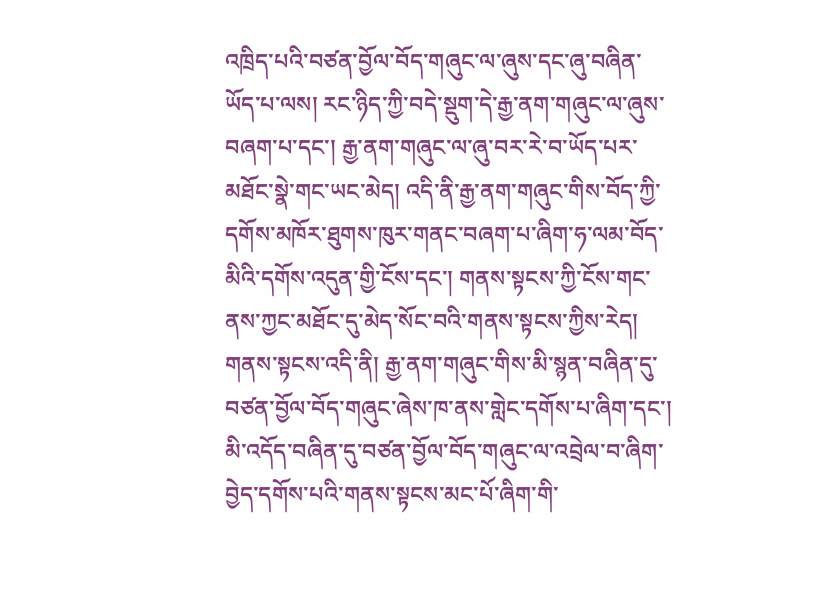འཁྲིད་པའི་བཙན་བྱོལ་བོད་གཞུང་ལ་ཞུས་དང་ཞུ་བཞིན་ཡོད་པ་ལས། རང་ཉིད་ཀྱི་བདེ་སྡུག་དེ་རྒྱ་ནག་གཞུང་ལ་ཞུས་བཞག་པ་དང་། རྒྱ་ནག་གཞུང་ལ་ཞུ་བར་རེ་བ་ཡོད་པར་མཐོང་སྣེ་གང་ཡང་མེད། འདི་ནི་རྒྱ་ནག་གཞུང་གིས་བོད་ཀྱི་དགོས་མཁོར་ཐུགས་ཁུར་གནང་བཞག་པ་ཞིག་ཧ་ལམ་བོད་མིའི་དགོས་འདུན་གྱི་ངོས་དང་། གནས་སྟངས་ཀྱི་ངོས་གང་ནས་ཀྱང་མཐོང་དུ་མེད་སོང་བའི་གནས་སྟངས་ཀྱིས་རེད། གནས་སྟངས་འདི་ནི། རྒྱ་ནག་གཞུང་གིས་མི་སྙན་བཞིན་དུ་བཙན་བྱོལ་བོད་གཞུང་ཞེས་ཁ་ནས་གླེང་དགོས་པ་ཞིག་དང་། མི་འདོད་བཞིན་དུ་བཙན་བྱོལ་བོད་གཞུང་ལ་འབྲེལ་བ་ཞིག་བྱེད་དགོས་པའི་གནས་སྟངས་མང་པོ་ཞིག་གི་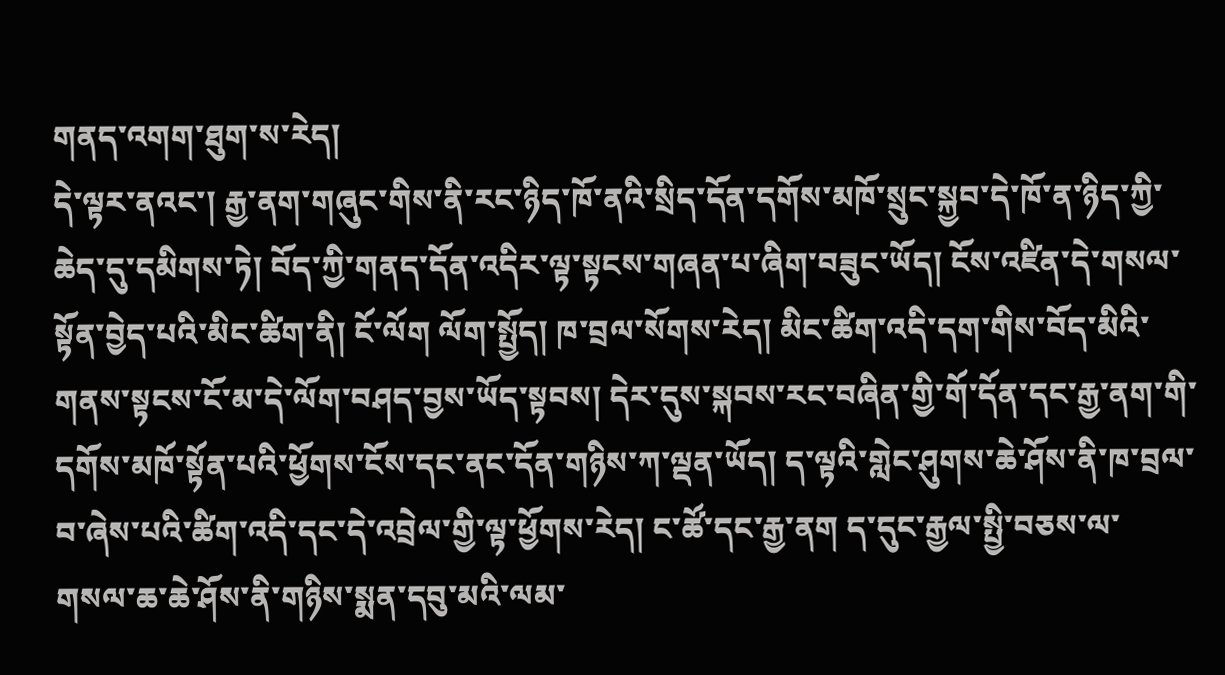གནད་འགག་ཐུག་ས་རེད།
དེ་ལྟར་ནའང་། རྒྱ་ནག་གཞུང་གིས་ནི་རང་ཉིད་ཁོ་ནའི་སྲིད་དོན་དགོས་མཁོ་སྲུང་སྐྱབ་དེ་ཁོ་ན་ཉིད་ཀྱི་ཆེད་དུ་དམིགས་ཏེ། བོད་ཀྱི་གནད་དོན་འདིར་ལྟ་སྟངས་གཞན་པ་ཞིག་བཟུང་ཡོད། ངོས་འཛིན་དེ་གསལ་སྟོན་བྱེད་པའི་མིང་ཚིག་ནི། ངོ་ལོག ལོག་སྤྱོད། ཁ་བྲལ་སོགས་རེད། མིང་ཚིག་འདི་དག་གིས་བོད་མིའི་གནས་སྟངས་ངོ་མ་དེ་ལོག་བཤད་བྱས་ཡོད་སྟབས། དེར་དུས་སྐབས་རང་བཞིན་གྱི་གོ་དོན་དང་རྒྱ་ནག་གི་དགོས་མཁོ་སྟོན་པའི་ཕྱོགས་ངོས་དང་ནང་དོན་གཉིས་ཀ་ལྡན་ཡོད། ད་ལྟའི་གླེང་ཤུགས་ཆེ་ཤོས་ནི་ཁ་བྲལ་བ་ཞེས་པའི་ཚིག་འདི་དང་དེ་འབྲེལ་གྱི་ལྟ་ཕྱོགས་རེད། ང་ཚོ་དང་རྒྱ་ནག ད་དུང་རྒྱལ་སྤྱི་བཅས་ལ་གསལ་ཆ་ཆེ་ཤོས་ནི་གཉིས་སྨན་དབུ་མའི་ལམ་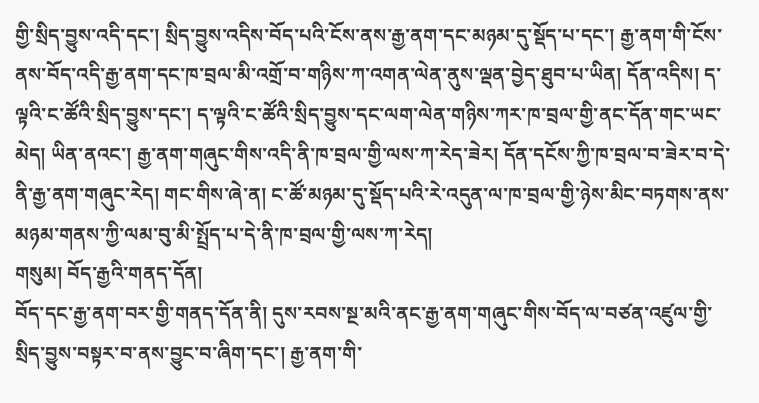གྱི་སྲིད་བྱུས་འདི་དང་། སྲིད་བྱུས་འདིས་བོད་པའི་ངོས་ནས་རྒྱ་ནག་དང་མཉམ་དུ་སྡོད་པ་དང་། རྒྱ་ནག་གི་ངོས་ནས་བོད་འདི་རྒྱ་ནག་དང་ཁ་བྲལ་མི་འགྲོ་བ་གཉིས་ཀ་འགན་ལེན་ནུས་ལྡན་བྱེད་ཐུབ་པ་ཡིན། དོན་འདིས། ད་ལྟའི་ང་ཚོའི་སྲིད་བྱུས་དང་། ད་ལྟའི་ང་ཚོའི་སྲིད་བྱུས་དང་ལག་ལེན་གཉིས་ཀར་ཁ་བྲལ་གྱི་ནང་དོན་གང་ཡང་མེད། ཡིན་ནའང་། རྒྱ་ནག་གཞུང་གིས་འདི་ནི་ཁ་བྲལ་གྱི་ལས་ཀ་རེད་ཟེར། དོན་དངོས་ཀྱི་ཁ་བྲལ་བ་ཟེར་བ་དེ་ནི་རྒྱ་ནག་གཞུང་རེད། གང་གིས་ཞེ་ན། ང་ཚོ་མཉམ་དུ་སྡོད་པའི་རེ་འདུན་ལ་ཁ་བྲལ་གྱི་ཉེས་མིང་བཏགས་ནས་མཉམ་གནས་ཀྱི་ལམ་བུ་མི་སྤྲོད་པ་དེ་ནི་ཁ་བྲལ་གྱི་ལས་ཀ་རེད།
གསུམ། བོད་རྒྱའི་གནད་དོན།
བོད་དང་རྒྱ་ནག་བར་གྱི་གནད་དོན་ནི། དུས་རབས་སྔ་མའི་ནང་རྒྱ་ནག་གཞུང་གིས་བོད་ལ་བཙན་འཛུལ་གྱི་སྲིད་བྱུས་བསྟར་བ་ནས་བྱུང་བ་ཞིག་དང་། རྒྱ་ནག་གི་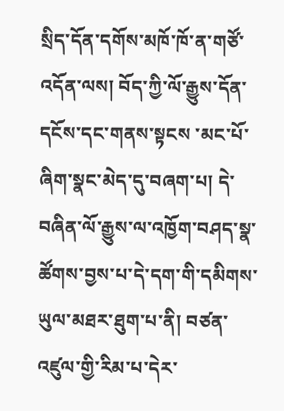སྲིད་དོན་དགོས་མཁོ་ཁོ་ན་གཙོ་འདོན་ལས། བོད་ཀྱི་ལོ་རྒྱུས་དོན་དངོས་དང་གནས་སྟངས ་མང་པོ་ཞིག་སྣང་མེད་དུ་བཞག་པ། དེ་བཞིན་ལོ་རྒྱུས་ལ་འཁྱོག་བཤད་སྣ་ཚོགས་བྱས་པ་དེ་དག་གི་དམིགས་ཡུལ་མཐར་ཐུག་པ་ནི། བཙན་འཛུལ་གྱི་རིམ་པ་དེར་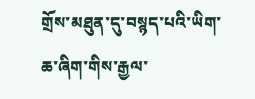གྲོས་མཐུན་དུ་བསྙད་པའི་ཡིག་ཆ་ཞིག་གིས་རྒྱལ་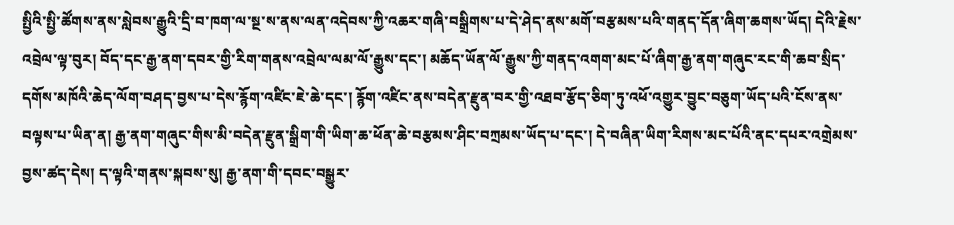སྤྱིའི་སྤྱི་ཚོགས་ནས་སླེབས་རྒྱུའི་དྲི་བ་ཁག་ལ་སྔ་ས་ནས་ལན་འདེབས་ཀྱི་འཆར་གཞི་བསྒྲིགས་པ་དེ་ཤེད་ནས་མགོ་བརྩམས་པའི་གནད་དོན་ཞིག་ཆགས་ཡོད། དེའི་རྗེས་འབྲེལ་ལྟ་བུར། བོད་དང་རྒྱ་ནག་དབར་གྱི་རིག་གནས་འབྲེལ་ལམ་ལོ་རྒྱུས་དང་། མཆོད་ཡོན་ལོ་རྒྱུས་ཀྱི་གནད་འགག་མང་པོ་ཞིག་རྒྱ་ནག་གཞུང་རང་གི་ཆབ་སྲིད་དགོས་མཁོའི་ཆེད་ལོག་བཤད་བྱས་པ་དེས་རྙོག་འཛིང་ཇེ་ཆེ་དང་། རྙོག་འཛིང་ནས་བདེན་རྫུན་བར་གྱི་འཐབ་རྩོད་ཅིག་ཏུ་འཕོ་འགྱུར་བྱུང་བཅུག་ཡོད་པའི་ངོས་ནས་བལྟས་པ་ཡིན་ན། རྒྱ་ནག་གཞུང་གིས་མི་བདེན་རྫུན་སྒྲིག་གི་ཡིག་ཆ་ཕོན་ཆེ་བརྩམས་ཤིང་བཀྲམས་ཡོད་པ་དང་། དེ་བཞིན་ཡིག་རིགས་མང་པོའི་ནང་དཔར་འགྲེམས་བྱས་ཚད་དེས། ད་ལྟའི་གནས་སྐབས་སུ། རྒྱ་ནག་གི་དབང་བསྒྱུར་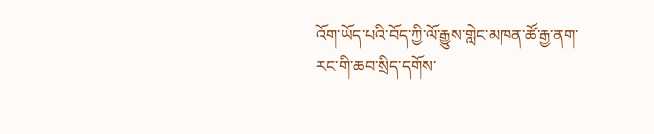འོག་ཡོད་པའི་བོད་ཀྱི་ལོ་རྒྱུས་གླེང་མཁན་ཚོ་རྒྱ་ནག་རང་གི་ཆབ་སྲིད་དགོས་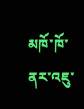མཁོ་ཁོ་ནར་འཇུ་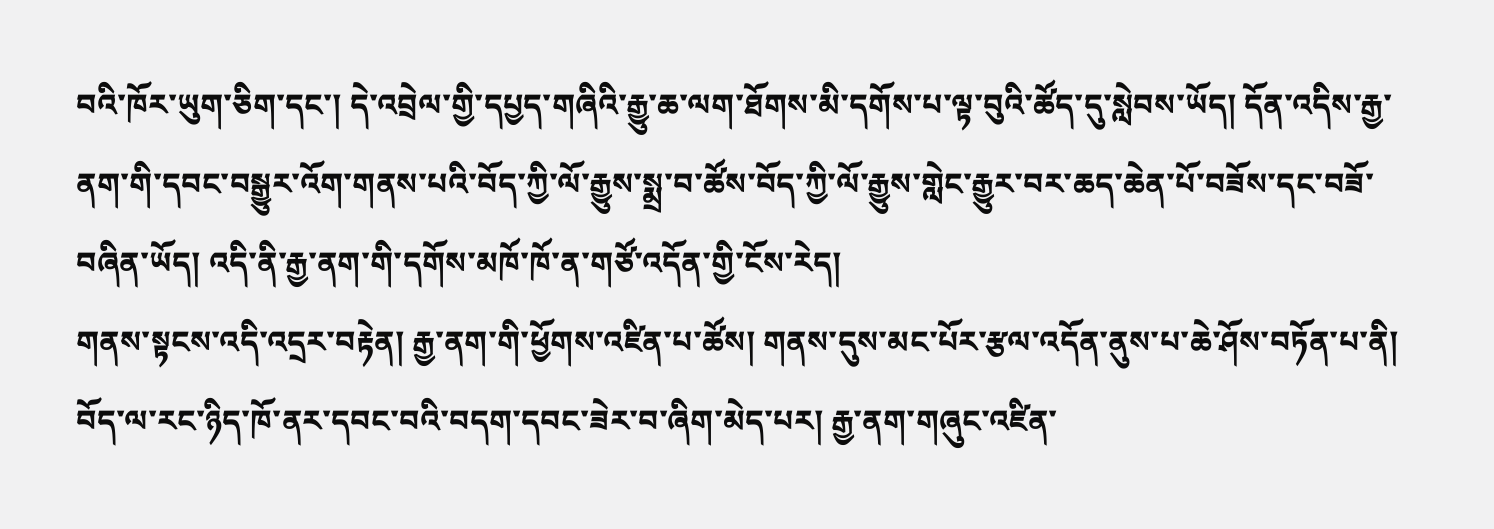བའི་ཁོར་ཡུག་ཅིག་དང་། དེ་འབྲེལ་གྱི་དཔྱད་གཞིའི་རྒྱུ་ཆ་ལག་ཐོགས་མི་དགོས་པ་ལྟ་བུའི་ཚོད་དུ་སླེབས་ཡོད། དོན་འདིས་རྒྱ་ནག་གི་དབང་བསྒྱུར་འོག་གནས་པའི་བོད་ཀྱི་ལོ་རྒྱུས་སྨྲ་བ་ཚོས་བོད་ཀྱི་ལོ་རྒྱུས་གླེང་རྒྱུར་བར་ཆད་ཆེན་པོ་བཟོས་དང་བཟོ་བཞིན་ཡོད། འདི་ནི་རྒྱ་ནག་གི་དགོས་མཁོ་ཁོ་ན་གཙོ་འདོན་གྱི་ངོས་རེད།
གནས་སྟངས་འདི་འདྲར་བརྟེན། རྒྱ་ནག་གི་ཕྱོགས་འཛིན་པ་ཚོས། གནས་དུས་མང་པོར་རྩལ་འདོན་ནུས་པ་ཆེ་ཤོས་བཏོན་པ་ནི། བོད་ལ་རང་ཉིད་ཁོ་ནར་དབང་བའི་བདག་དབང་ཟེར་བ་ཞིག་མེད་པར། རྒྱ་ནག་གཞུང་འཛིན་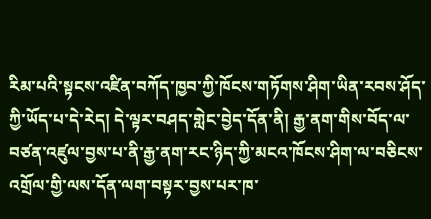རིམ་པའི་སྟངས་འཛིན་བཀོད་ཁྱབ་ཀྱི་ཁོངས་གཏོགས་ཤིག་ཡིན་རབས་ཤོད་ཀྱི་ཡོད་པ་དེ་རེད། དེ་ལྟར་བཤད་གླེང་བྱེད་དོན་ནི། རྒྱ་ནག་གིས་བོད་ལ་བཙན་འཛུལ་བྱས་པ་ནི་རྒྱ་ནག་རང་ཉིད་ཀྱི་མངའ་ཁོངས་ཤིག་ལ་བཅིངས་འགྲོལ་གྱི་ལས་དོན་ལག་བསྟར་བྱས་པར་ཁ་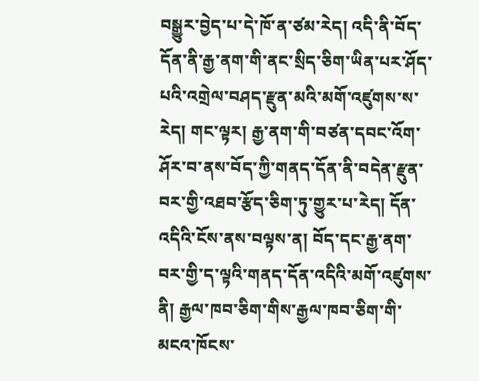བསྒྱུར་བྱེད་པ་དེ་ཁོ་ན་ཙམ་རེད། འདི་ནི་བོད་དོན་ནི་རྒྱ་ནག་གི་ནང་སྲིད་ཅིག་ཡིན་པར་ཤོད་པའི་འགྲེལ་བཤད་རྫུན་མའི་མགོ་འཛུགས་ས་རེད། གང་ལྟར། རྒྱ་ནག་གི་བཙན་དབང་འོག་ཤོར་བ་ནས་བོད་ཀྱི་གནད་དོན་ནི་བདེན་རྫུན་བར་གྱི་འཐབ་རྩོད་ཅིག་ཏུ་གྱུར་པ་རེད། དོན་འདིའི་ངོས་ནས་བལྟས་ན། བོད་དང་རྒྱ་ནག་བར་གྱི་ད་ལྟའི་གནད་དོན་འདིའི་མགོ་འཛུགས་ནི། རྒྱལ་ཁབ་ཅིག་གིས་རྒྱལ་ཁབ་ཅིག་གི་མངའ་ཁོངས་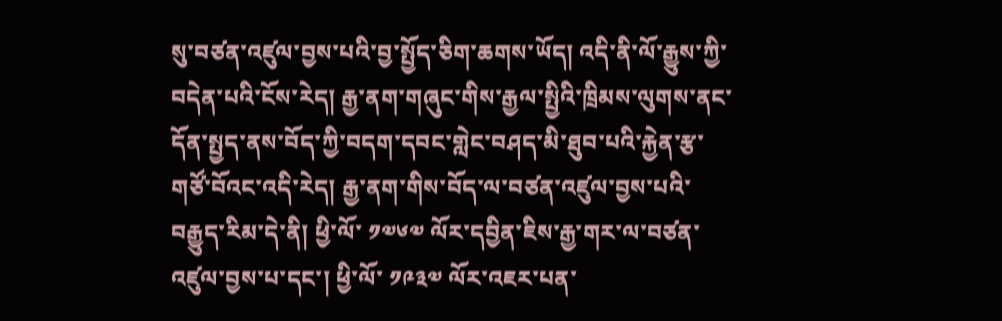སུ་བཙན་འཛུལ་བྱས་པའི་བྱ་སྤྱོད་ཅིག་ཆགས་ཡོད། འདི་ནི་ལོ་རྒྱུས་ཀྱི་བདེན་པའི་ངོས་རེད། རྒྱ་ནག་གཞུང་གིས་རྒྱལ་སྤྱིའི་ཁྲིམས་ལུགས་ནང་དོན་སྤྱད་ནས་བོད་ཀྱི་བདག་དབང་གླེང་བཤད་མི་ཐུབ་པའི་རྐྱེན་རྩ་གཙོ་བོའང་འདི་རེད། རྒྱ་ནག་གིས་བོད་ལ་བཙན་འཛུལ་བྱས་པའི་བརྒྱུད་རིམ་དེ་ནི། ཕྱི་ལོ་ ༡༧༦༧ ལོར་དབྱིན་ཇིས་རྒྱ་གར་ལ་བཙན་འཛུལ་བྱས་པ་དང་། ཕྱི་ལོ་ ༡༩༣༧ ལོར་འཇར་པན་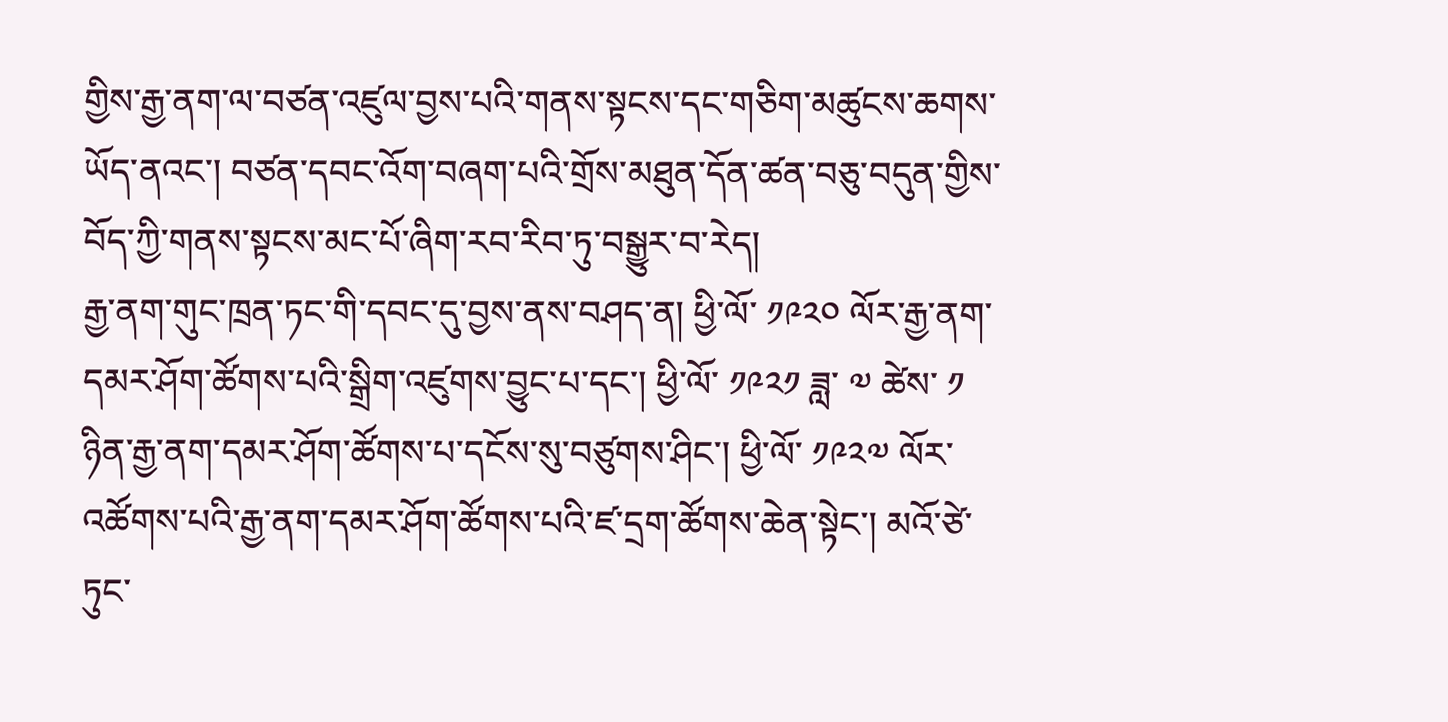གྱིས་རྒྱ་ནག་ལ་བཙན་འཛུལ་བྱས་པའི་གནས་སྟངས་དང་གཅིག་མཚུངས་ཆགས་ཡོད་ནའང་། བཙན་དབང་འོག་བཞག་པའི་གྲོས་མཐུན་དོན་ཚན་བཅུ་བདུན་གྱིས་བོད་ཀྱི་གནས་སྟངས་མང་པོ་ཞིག་རབ་རིབ་ཏུ་བསྒྱུར་བ་རེད།
རྒྱ་ནག་གུང་ཁྲན་ཏང་གི་དབང་དུ་བྱས་ནས་བཤད་ན། ཕྱི་ལོ་ ༡༩༢༠ ལོར་རྒྱ་ནག་དམར་ཤོག་ཚོགས་པའི་སྒྲིག་འཛུགས་བྱུང་པ་དང་། ཕྱི་ལོ་ ༡༩༢༡ ཟླ་ ༧ ཚེས་ ༡ ཉིན་རྒྱ་ནག་དམར་ཤོག་ཚོགས་པ་དངོས་སུ་བཙུགས་ཤིང་། ཕྱི་ལོ་ ༡༩༢༧ ལོར་འཚོགས་པའི་རྒྱ་ནག་དམར་ཤོག་ཚོགས་པའི་ཛ་དྲག་ཚོགས་ཆེན་སྟེང་། མའོ་ཙེ་ཏུང་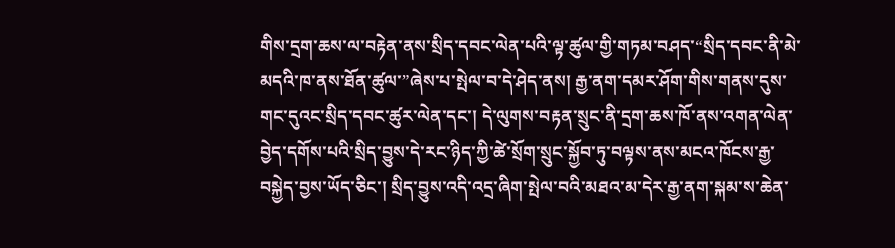གིས་དྲག་ཆས་ལ་བརྟེན་ནས་སྲིད་དབང་ལེན་པའི་ལྟ་ཚུལ་གྱི་གཏམ་བཤད་“སྲིད་དབང་ནི་མེ་མདའི་ཁ་ནས་ཐོན་ཚུལ་”ཞེས་པ་སྤེལ་བ་དེ་ཤེད་ནས། རྒྱ་ནག་དམར་ཤོག་གིས་གནས་དུས་གང་དུའང་སྲིད་དབང་ཚུར་ལེན་དང་། དེ་ལུགས་བརྟན་སྲུང་ནི་དྲག་ཆས་ཁོ་ནས་འགན་ལེན་བྱེད་དགོས་པའི་སྲིད་བྱུས་དེ་རང་ཉིད་ཀྱི་ཚེ་སྲོག་སྲུང་སྐྱོབ་ཏུ་བལྟས་ནས་མངའ་ཁོངས་རྒྱ་བསྐྱེད་བྱས་ཡོད་ཅིང་། སྲིད་བྱུས་འདི་འདྲ་ཞིག་སྤེལ་བའི་མཐའ་མ་དེར་རྒྱ་ནག་སྐམ་ས་ཆེན་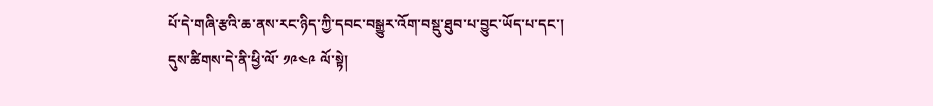པོ་དེ་གཞི་རྩའི་ཆ་ནས་རང་ཉིད་ཀྱི་དབང་བསྒྱུར་འོག་བསྡུ་ཐུབ་པ་བྱུང་ཡོད་པ་དང་། དུས་ཚིགས་དེ་ནི་ཕྱི་ལོ་ ༡༩༤༩ ལོ་སྟེ།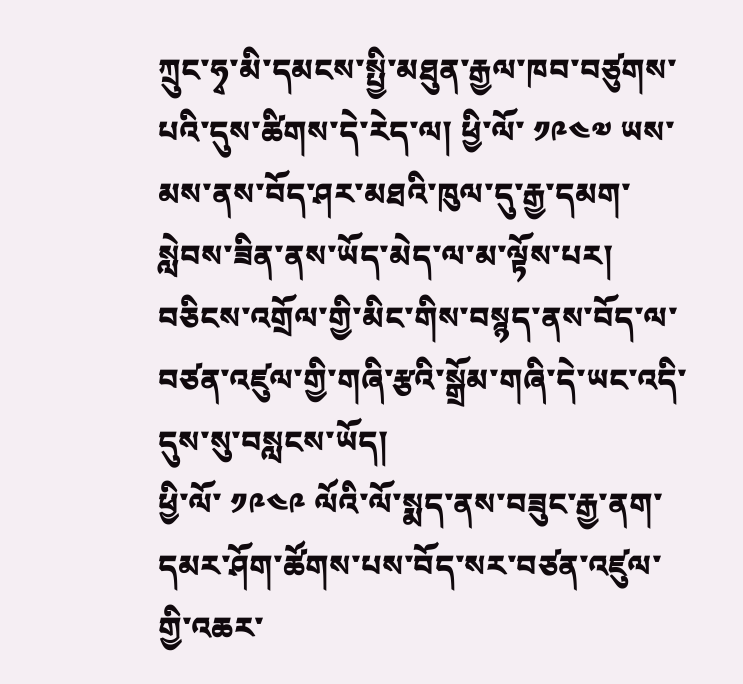ཀྲུང་ཧྭ་མི་དམངས་སྤྱི་མཐུན་རྒྱལ་ཁབ་བཙུགས་པའི་དུས་ཚིགས་དེ་རེད་ལ། ཕྱི་ལོ་ ༡༩༤༧ ཡས་མས་ནས་བོད་ཤར་མཐའི་ཁུལ་དུ་རྒྱ་དམག་སླེབས་ཟིན་ནས་ཡོད་མེད་ལ་མ་ལྟོས་པར། བཅིངས་འགྲོལ་གྱི་མིང་གིས་བསྙད་ནས་བོད་ལ་བཙན་འཛུལ་གྱི་གཞི་རྩའི་སྒྲོམ་གཞི་དེ་ཡང་འདི་དུས་སུ་བསླངས་ཡོད།
ཕྱི་ལོ་ ༡༩༤༩ ལོའི་ལོ་སྨད་ནས་བཟུང་རྒྱ་ནག་དམར་ཤོག་ཚོགས་པས་བོད་སར་བཙན་འཛུལ་གྱི་འཆར་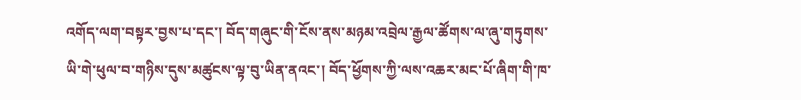འགོད་ལག་བསྟར་བྱས་པ་དང་། བོད་གཞུང་གི་ངོས་ནས་མཉམ་འབྲེལ་རྒྱལ་ཚོགས་ལ་ཞུ་གཏུགས་ཡི་གེ་ཕུལ་བ་གཉིས་དུས་མཚུངས་ལྟ་བུ་ཡིན་ནའང་། བོད་ཕྱོགས་ཀྱི་ལས་འཆར་མང་པོ་ཞིག་གི་ཁ་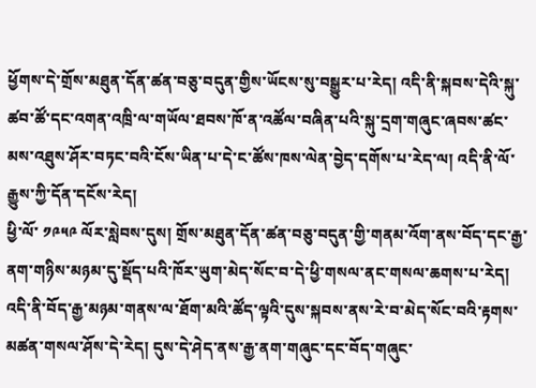ཕྱོགས་དེ་གྲོས་མཐུན་དོན་ཚན་བཅུ་བདུན་གྱིས་ཡོངས་སུ་བསྒྱུར་པ་རེད། འདི་ནི་སྐབས་དེའི་སྐུ་ཚབ་ཚོ་དང་འགན་འཁྲི་ལ་གཡོལ་ཐབས་ཁོ་ན་འཚོལ་བཞིན་པའི་སྐུ་དྲག་གཞུང་ཞབས་ཚང་མས་འཐུས་ཤོར་བཏང་བའི་ངོས་ཡིན་པ་དེ་ང་ཚོས་ཁས་ལེན་བྱེད་དགོས་པ་རེད་ལ། འདི་ནི་ལོ་རྒྱུས་ཀྱི་དོན་དངོས་རེད།
ཕྱི་ལོ་ ༡༩༥༩ ལོར་སླེབས་དུས། གྲོས་མཐུན་དོན་ཚན་བཅུ་བདུན་གྱི་གནམ་འོག་ནས་བོད་དང་རྒྱ་ནག་གཉིས་མཉམ་དུ་སྡོད་པའི་ཁོར་ཡུག་མེད་སོང་བ་དེ་ཕྱི་གསལ་ནང་གསལ་ཆགས་པ་རེད། འདི་ནི་བོད་རྒྱ་མཉམ་གནས་ལ་ཐོག་མའི་ཚོད་ལྟའི་དུས་སྐབས་ནས་རེ་བ་མེད་སོང་བའི་རྟགས་མཚན་གསལ་ཤོས་དེ་རེད། དུས་དེ་ཤེད་ནས་རྒྱ་ནག་གཞུང་དང་བོད་གཞུང་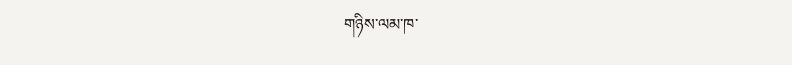གཉིས་ལམ་ཁ་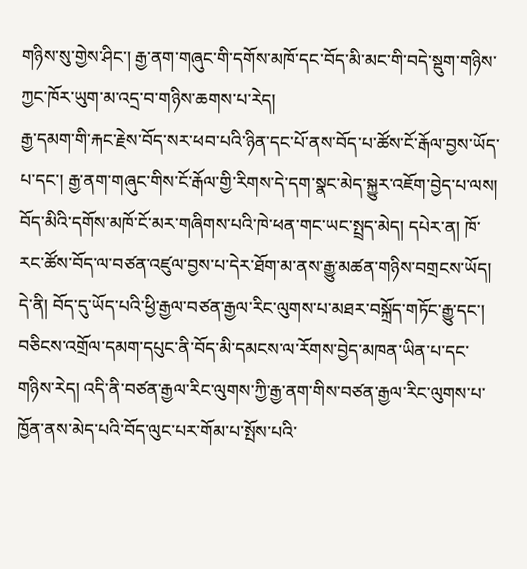གཉིས་སུ་གྱེས་ཤིང་། རྒྱ་ནག་གཞུང་གི་དགོས་མཁོ་དང་བོད་མི་མང་གི་བདེ་སྡུག་གཉིས་ཀྱང་ཁོར་ཡུག་མ་འདྲ་བ་གཉིས་ཆགས་པ་རེད།
རྒྱ་དམག་གི་རྐང་རྗེས་བོད་སར་ཕབ་པའི་ཉིན་དང་པོ་ནས་བོད་པ་ཚོས་ངོ་རྒོལ་བྱས་ཡོད་པ་དང་། རྒྱ་ནག་གཞུང་གིས་ངོ་རྒོལ་གྱི་རིགས་དེ་དག་སྣང་མེད་སྐྱུར་འཇོག་བྱེད་པ་ལས། བོད་མིའི་དགོས་མཁོ་ངོ་མར་གཞིགས་པའི་ཁེ་ཕན་གང་ཡང་སྤྲད་མེད། དཔེར་ན། ཁོ་རང་ཚོས་བོད་ལ་བཙན་འཛུལ་བྱས་པ་དེར་ཐོག་མ་ནས་རྒྱུ་མཚན་གཉིས་བགྲངས་ཡོད། དེ་ནི། བོད་དུ་ཡོད་པའི་ཕྱི་རྒྱལ་བཙན་རྒྱལ་རིང་ལུགས་པ་མཐར་བསྐྲོད་གཏོང་རྒྱུ་དང་། བཅིངས་འགྲོལ་དམག་དཔུང་ནི་བོད་མི་དམངས་ལ་རོགས་བྱེད་མཁན་ཡིན་པ་དང་གཉིས་རེད། འདི་ནི་བཙན་རྒྱལ་རིང་ལུགས་ཀྱི་རྒྱ་ནག་གིས་བཙན་རྒྱལ་རིང་ལུགས་པ་ཁྱོན་ནས་མེད་པའི་བོད་ལུང་པར་གོམ་པ་སྤོས་པའི་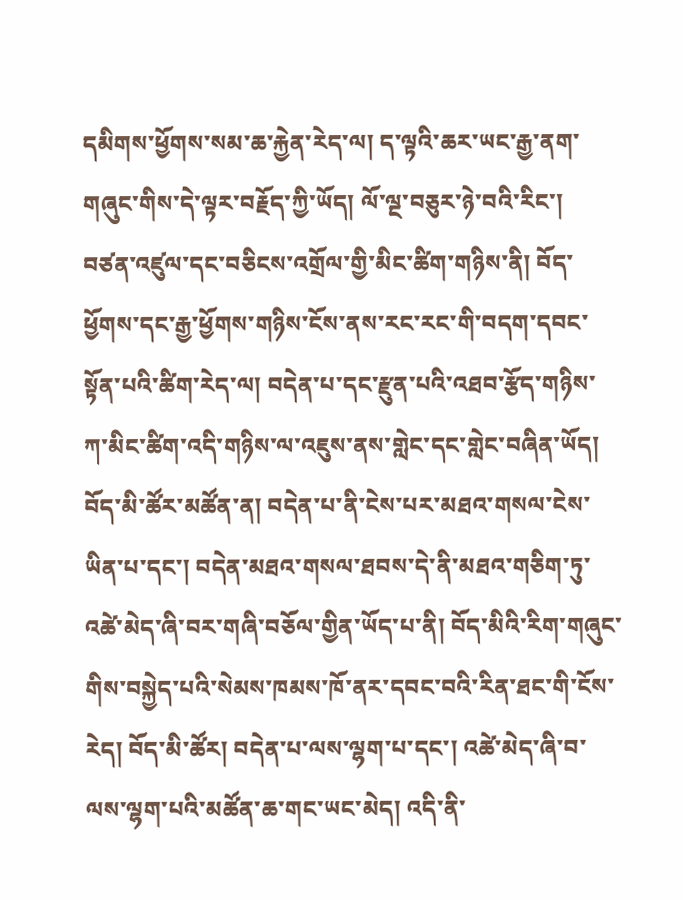དམིགས་ཕྱོགས་སམ་ཆ་རྐྱེན་རེད་ལ། ད་ལྟའི་ཆར་ཡང་རྒྱ་ནག་གཞུང་གིས་དེ་ལྟར་བརྗོད་ཀྱི་ཡོད། ལོ་ལྔ་བཅུར་ཉེ་བའི་རིང་། བཙན་འཛུལ་དང་བཅིངས་འགྲོལ་གྱི་མིང་ཚིག་གཉིས་ནི། བོད་ཕྱོགས་དང་རྒྱ་ཕྱོགས་གཉིས་ངོས་ནས་རང་རང་གི་བདག་དབང་སྟོན་པའི་ཚིག་རེད་ལ། བདེན་པ་དང་རྫུན་པའི་འཐབ་རྩོད་གཉིས་ཀ་མིང་ཚིག་འདི་གཉིས་ལ་འཇུས་ནས་གླེང་དང་གླེང་བཞིན་ཡོད།
བོད་མི་ཚོར་མཚོན་ན། བདེན་པ་ནི་ངེས་པར་མཐའ་གསལ་ངེས་ཡིན་པ་དང་། བདེན་མཐའ་གསལ་ཐབས་དེ་ནི་མཐའ་གཅིག་ཏུ་འཚེ་མེད་ཞི་བར་གཞི་བཅོལ་གྱིན་ཡོད་པ་ནི། བོད་མིའི་རིག་གཞུང་གིས་བསྐྱེད་པའི་སེམས་ཁམས་ཁོ་ནར་དབང་བའི་རིན་ཐང་གི་ངོས་རེད། བོད་མི་ཚོར། བདེན་པ་ལས་ལྷག་པ་དང་། འཚེ་མེད་ཞི་བ་ལས་ལྷག་པའི་མཚོན་ཆ་གང་ཡང་མེད། འདི་ནི་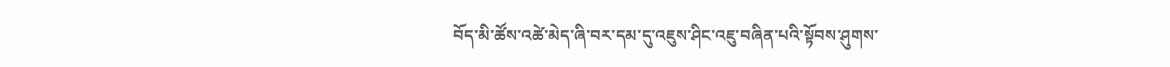བོད་མི་ཚོས་འཚེ་མེད་ཞི་བར་དམ་དུ་འཇུས་ཤིང་འཇུ་བཞིན་པའི་སྟོབས་ཤུགས་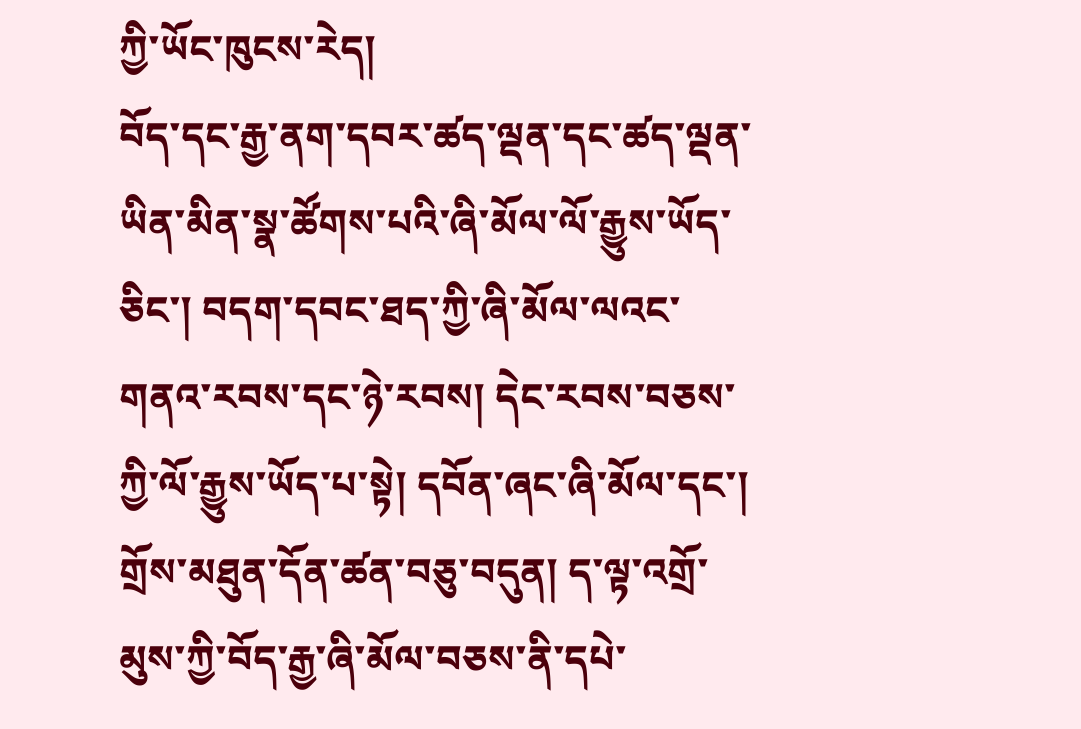ཀྱི་ཡོང་ཁུངས་རེད།
བོད་དང་རྒྱ་ནག་དབར་ཚད་ལྡན་དང་ཚད་ལྡན་ཡིན་མིན་སྣ་ཚོགས་པའི་ཞི་མོལ་ལོ་རྒྱུས་ཡོད་ཅིང་། བདག་དབང་ཐད་ཀྱི་ཞི་མོལ་ལའང་གནའ་རབས་དང་ཉེ་རབས། དེང་རབས་བཅས་ཀྱི་ལོ་རྒྱུས་ཡོད་པ་སྟེ། དབོན་ཞང་ཞི་མོལ་དང་། གྲོས་མཐུན་དོན་ཚན་བཅུ་བདུན། ད་ལྟ་འགྲོ་མུས་ཀྱི་བོད་རྒྱ་ཞི་མོལ་བཅས་ནི་དཔེ་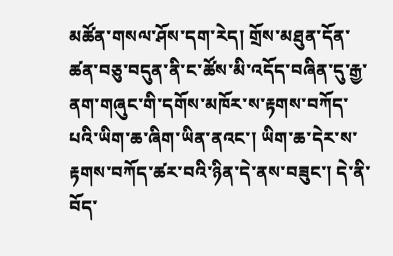མཚོན་གསལ་ཤོས་དག་རེད། གྲོས་མཐུན་དོན་ཚན་བཅུ་བདུན་ནི་ང་ཚོས་མི་འདོད་བཞིན་དུ་རྒྱ་ནག་གཞུང་གི་དགོས་མཁོར་ས་རྟགས་བཀོད་པའི་ཡིག་ཆ་ཞིག་ཡིན་ནའང་། ཡིག་ཆ་དེར་ས་རྟགས་བཀོད་ཚར་བའི་ཉིན་དེ་ནས་བཟུང་། དེ་ནི་བོད་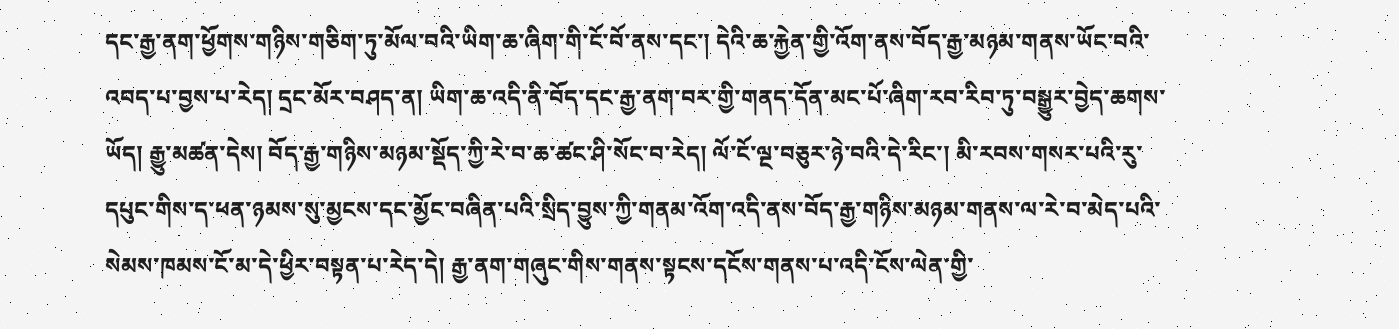དང་རྒྱ་ནག་ཕྱོགས་གཉིས་གཅིག་ཏུ་མོལ་བའི་ཡིག་ཆ་ཞིག་གི་ངོ་བོ་ནས་དང་། དེའི་ཆ་རྐྱེན་གྱི་འོག་ནས་བོད་རྒྱ་མཉམ་གནས་ཡོང་བའི་འབད་པ་བྱས་པ་རེད། དྲང་མོར་བཤད་ན། ཡིག་ཆ་འདི་ནི་བོད་དང་རྒྱ་ནག་བར་གྱི་གནད་དོན་མང་པོ་ཞིག་རབ་རིབ་ཏུ་བསྒྱུར་བྱེད་ཆགས་ཡོད། རྒྱུ་མཚན་དེས། བོད་རྒྱ་གཉིས་མཉམ་སྡོད་ཀྱི་རེ་བ་ཆ་ཚང་ཤི་སོང་བ་རེད། ལོ་ངོ་ལྔ་བཅུར་ཉེ་བའི་དེ་རིང་། མི་རབས་གསར་པའི་རུ་དཔུང་གིས་ད་ཕན་ཉམས་སུ་མྱངས་དང་མྱོང་བཞིན་པའི་སྲིད་བྱུས་ཀྱི་གནམ་འོག་འདི་ནས་བོད་རྒྱ་གཉིས་མཉམ་གནས་ལ་རེ་བ་མེད་པའི་སེམས་ཁམས་ངོ་མ་དེ་ཕྱིར་བསྟན་པ་རེད་དེ། རྒྱ་ནག་གཞུང་གིས་གནས་སྟངས་དངོས་གནས་པ་འདི་ངོས་ལེན་གྱི་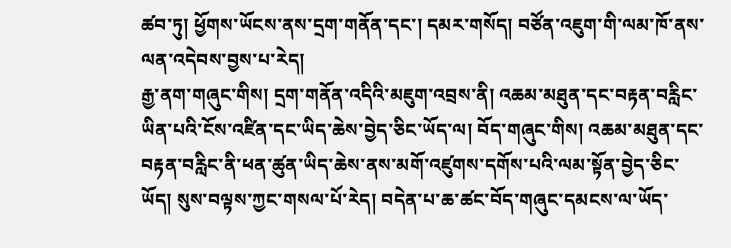ཚབ་ཏུ། ཕྱོགས་ཡོངས་ནས་དྲག་གནོན་དང་། དམར་གསོད། བཙོན་འཇུག་གི་ལམ་ཁོ་ནས་ལན་འདེབས་བྱས་པ་རེད།
རྒྱ་ནག་གཞུང་གིས། དྲག་གནོན་འདིའི་མཇུག་འབྲས་ནི། འཆམ་མཐུན་དང་བརྟན་བརླིང་ཡིན་པའི་ངོས་འཛིན་དང་ཡིད་ཆེས་བྱེད་ཅིང་ཡོད་ལ། བོད་གཞུང་གིས། འཆམ་མཐུན་དང་བརྟན་བརླིང་ནི་ཕན་ཚུན་ཡིད་ཆེས་ནས་མགོ་འཛུགས་དགོས་པའི་ལམ་སྟོན་བྱེད་ཅིང་ཡོད། སུས་བལྟས་ཀྱང་གསལ་པོ་རེད། བདེན་པ་ཆ་ཚང་བོད་གཞུང་དམངས་ལ་ཡོད་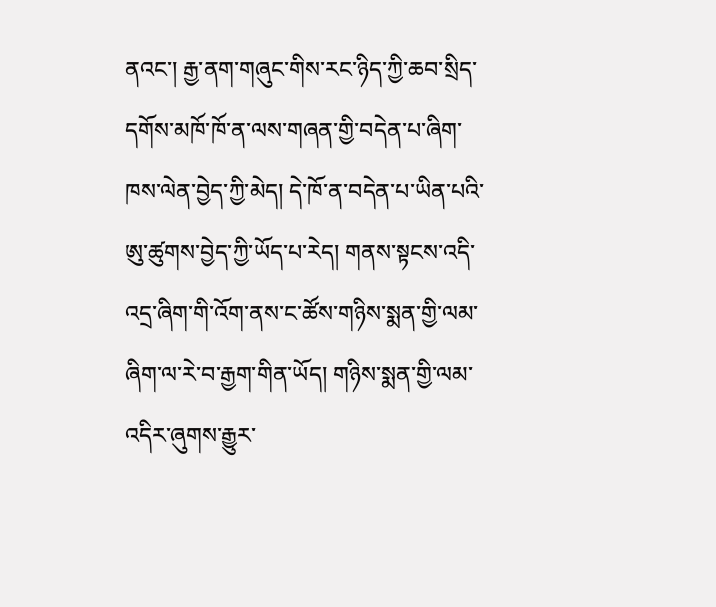ནའང་། རྒྱ་ནག་གཞུང་གིས་རང་ཉིད་ཀྱི་ཆབ་སྲིད་དགོས་མཁོ་ཁོ་ན་ལས་གཞན་གྱི་བདེན་པ་ཞིག་ཁས་ལེན་བྱེད་ཀྱི་མེད། དེ་ཁོ་ན་བདེན་པ་ཡིན་པའི་ཨུ་ཚུགས་བྱེད་ཀྱི་ཡོད་པ་རེད། གནས་སྟངས་འདི་འདྲ་ཞིག་གི་འོག་ནས་ང་ཚོས་གཉིས་སྨན་གྱི་ལམ་ཞིག་ལ་རེ་བ་རྒྱག་གིན་ཡོད། གཉིས་སྨན་གྱི་ལམ་འདིར་ཞུགས་རྒྱུར་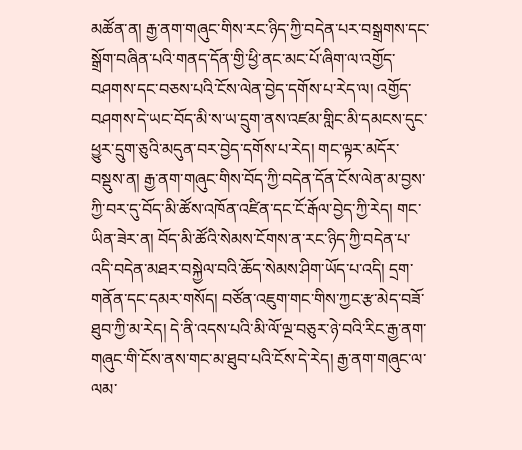མཚོན་ན། རྒྱ་ནག་གཞུང་གིས་རང་ཉིད་ཀྱི་བདེན་པར་བསྒྲགས་དང་སྒྲོག་བཞིན་པའི་གནད་དོན་གྱི་ཕྱི་ནང་མང་པོ་ཞིག་ལ་འགྱོད་བཤགས་དང་བཅས་པའི་ངོས་ལེན་བྱེད་དགོས་པ་རེད་ལ། འགྱོད་བཤགས་དེ་ཡང་བོད་མི་ས་ཡ་དྲུག་ནས་འཛམ་གླིང་མི་དམངས་དུང་ཕྱུར་དྲུག་ཅུའི་མདུན་བར་བྱེད་དགོས་པ་རེད། གང་ལྟར་མདོར་བསྡུས་ན། རྒྱ་ནག་གཞུང་གིས་བོད་ཀྱི་བདེན་དོན་ངོས་ལེན་མ་བྱས་ཀྱི་བར་དུ་བོད་མི་ཚོས་འཁོན་འཛིན་དང་ངོ་རྒོལ་བྱེད་ཀྱི་རེད། གང་ཡིན་ཟེར་ན། བོད་མི་ཚོའི་སེམས་ངོགས་ན་རང་ཉིད་ཀྱི་བདེན་པ་འདི་བདེན་མཐར་བསྐྱེལ་བའི་ཆོད་སེམས་ཤིག་ཡོད་པ་འདི། དྲག་གནོན་དང་དམར་གསོད། བཙོན་འཇུག་གང་གིས་ཀྱང་རྩ་མེད་བཟོ་ཐུབ་ཀྱི་མ་རེད། དེ་ནི་འདས་པའི་མི་ལོ་ལྔ་བཅུར་ཉེ་བའི་རིང་རྒྱ་ནག་གཞུང་གི་ངོས་ནས་གང་མ་ཐུབ་པའི་ངོས་དེ་རེད། རྒྱ་ནག་གཞུང་ལ་ལམ་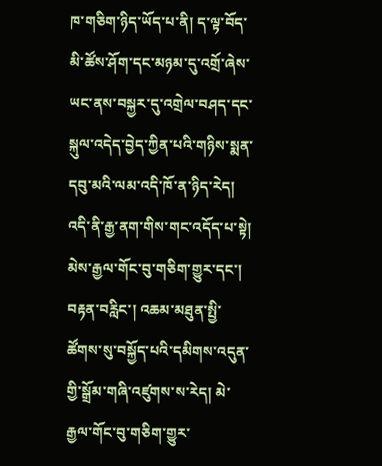ཁ་གཅིག་ཉིད་ཡོད་པ་ནི། ད་ལྟ་བོད་མི་ཚོས་ཤོག་དང་མཉམ་དུ་འགྲོ་ཞེས་ཡང་ནས་བསྐྱར་དུ་འགྲེལ་བཤད་དང་སྐུལ་འདེད་བྱེད་ཀྱིན་པའི་གཉིས་སྨན་དབུ་མའི་ལམ་འདི་ཁོ་ན་ཉིད་རེད། འདི་ནི་རྒྱ་ནག་གིས་གང་འདོད་པ་སྟེ། མེས་རྒྱལ་གོང་བུ་གཅིག་གྱུར་དང་། བརྟན་བརླིང་། འཆམ་མཐུན་སྤྱི་ཚོགས་སུ་བསྐྱོད་པའི་དམིགས་འདུན་གྱི་སྒྲོམ་གཞི་འཛུགས་ས་རེད། མེ་རྒྱལ་གོང་བུ་གཅིག་གྱུར་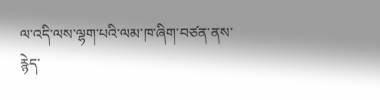ལ་འདི་ལས་ལྷག་པའི་ལམ་ཁ་ཞིག་བཙན་ནས་རྙེད་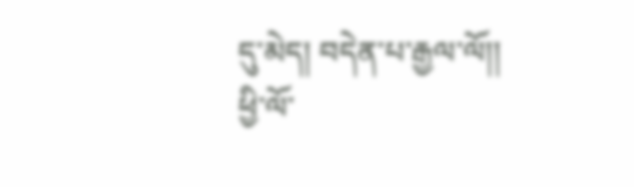དུ་མེད། བདེན་པ་རྒྱལ་ལོ།།
ཕྱི་ལོ་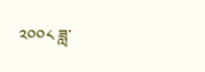༢༠༠༨ ཟླ་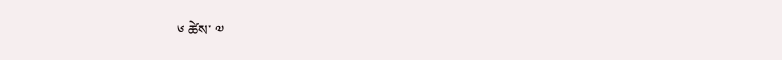༦ ཚེས་ ༧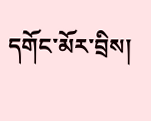དགོང་མོར་བྲིས།